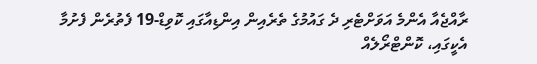ރާއްޖެއާ އެންމެ އަވަށްޓެރި ދެ ގައުމުގެ ތެރެއިން އިންޑިއާގައި ކޮވިޑް-19 ފެތުރެން ފެށުމާ އެކީގައި، ކޮންޓްރޯލެއް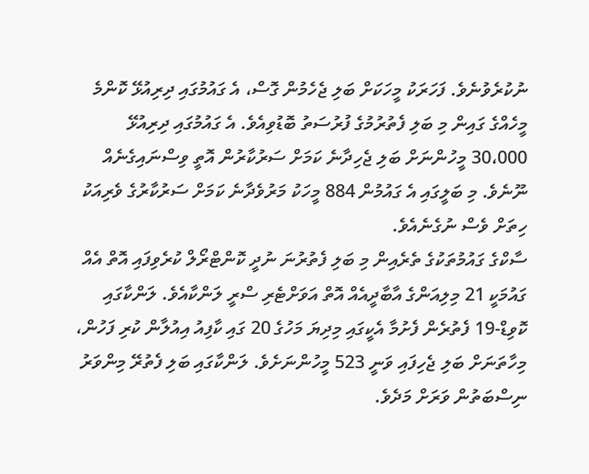ނުކުރެވުނެވެ. ފަހަރަކު މީހަކަށް ބަލި ޖެހެމުން ގޮސް، އެ ގައުމުގައި ދިރިއުޅޭ ކޮންމެ މީހެއްގެ ގައިން މި ބަލި ފެތުރުމުގެ ފުރުސަތު ބޮޑުވިއެވެ. އެ ގައުމުގައި ދިރިއުޅޭ 30،000 މީހުންނަށް ބަލި ޖެހިދާނެ ކަމަށް ސަރުކާރުން އޮތީ ވިސްނައިގެނެއް ނޫނެވެ. މި ބަލީގައި އެ ގައުމުން 884 މީހަކު މަރުވެދާނެ ކަމަށް ސަރުކާރުގެ ވެރިއަކު ހިތަށް ވެސް ނުގެނެއެވެ.
ސާކްގެ ގައުމުތަކުގެ ތެރެއިން މި ބަލި ފެތުރުނަ ނުދީ ކޮންޓްރޯލް ކުރެވިފައި އޮތް އެއް ގައުމަކީ 21 މިލިއަންގެ އާބާދީއެއް އޮތް އަވަށްޓެރި ސްރީ ލަންކާއެވެ. ލަންކާގައި ކޮވިޑް-19 ފެތުރެން ފެށުމާ އެކީގައި މިދިޔަ މަހުގެ 20 ގައި ކާފިއު އިއުލާން ކުރި ފަހުން، މިހާތަނަށް ބަލި ޖެހިފައި ވަނީ 523 މީހުންނަށެވެ. ލަންކާގައި ބަލި ފެތުރޭ މިންވަރު ނިސްބަތުން ވަރަށް މަދެވެ.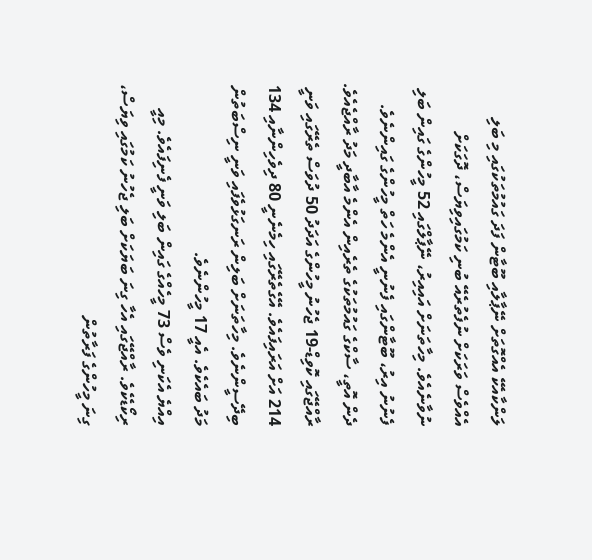ލަންކާއެކޭ އެއްގޮތަށް ނޭޕާލާއި ބޫޓާން ފަދަ ގައުމުތަކުގައި މި ބަލި އެއްވެސް ވަރަކަށް ނުފެތުރެއޭ ބުނި ކަމުގައިވިޔަސް، ދޮގަކަށް ނުވާނެއެވެ. މިހާތަނަށް އައިއިރު، ނޭޕާލްގައި 52 މީހުންގެ ގައިން ބަލި ފެނުނު އިރު، ބޫޓާންގައި ފެނުނީ އެންމެ ހަތް މީހުންގެ ގައިންނެވެ.
ދެން އޮތީ، ސާކްގެ ގައުމުތަކުގެ ތެރެއިން އެންމެ އާބާދީ މަދު ރާއްޖެއެވެ. ރާއްޖޭގައި ކޮވިޑް-19 ޖެހުނު މީހުންގެ އަދަދު 50 ދުވަސް ތެރޭގައި ވަނީ 214 އަށް އަރައިފައެވެ. އޭގެތެރޭގައި ހިމެނެނީ 80 ދިވެހިންނާއި 134 ބިދޭސީންނެވެ. މިހާތަނަށް ބަލިން ރަނގަޅުވެފައި ވަނީ ނިސްބަތުން މަދު ބައެކެވެ. އެއީ 17 މީހުންނެވެ.
އިއްޔެ އެކަނި ވެސް 73 މީހެއްގެ ގައިން ބަލި ވަނީ ފެނިފައެވެ. މިއީ ރިކޯޑެކެވެ. ރާއްޖޭގައި އެހާ ގިނަ ބަޔަކަށް ބަލި ޖެހުނު ކަމުގައި ވިޔަސް، ގިނަ މީހުންގެ ފަރާތުން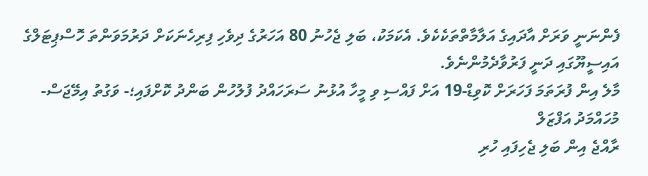ފެންނަނީ ވަރަށް އާދައިގެ އަލާމާތްތަކެކެވެ. އެކަމަކު، ބަލި ޖެހުނު 80 އަހަރުގެ ދިވެހި ފިރިހެނަކަށް ދަރުމަވަންތަ ހޮސްޕިޓަލްގެ އައިސީޔޫގައި ދަނީ ފަރުވާދެމުންނެވެ.
މާލެ އިން ފުރަތަމަ ފަހަރަށް ކޮވިޑް-19 އަށް ފައްސި ވި މީހާ އުޅުނު ސަރަހައްދު ފުލުހުން ބަންދު ކޮށްފައި؛- ވަގުތު އިމޭޖަސް- މުހައްމަދު އަފްޒަލް
ރާއްޖެ އިން ބަލި ޖެހިފައި ހުރި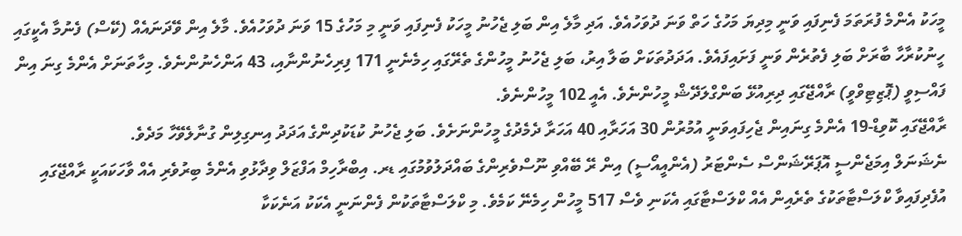މީހަކު އެންމެ ފުރަތަމަ ފެނިފައި ވަނީ މިދިޔަ މަހުގެ ހަތް ވަނަ ދުވަހުއެވެ. އަދި މާލެ އިން ބަލި ޖެހުނު މީހަކު ފެނިފައި ވަނީ މި މަހުގެ 15 ވަނަ ދުވަހުއެވެ. މާލެ އިން ވޭދަނައެއް (ކޭސް) ފެނުމާ އެކީގައި ހީނުކުރާހާ ބާރަށް ބަލި ފެތުރެން ވަނީ ފަށައިފައެވެ. އަދަދުތަކަށް ބަލާ އިރު، ބަލި ޖެހުނު މީހުންގެ ތެރޭގައި ހިމެނެނީ 171 ފިރިހެނުންނާއި، 43 އަންހެނުންނެވެ. މިހާތަނަށް އެންމެ ގިނަ އިން ފައްސިވީ (ޕޮޒިޓިވްވީ) ރާއްޖޭގައި ދިރިއުޅޭ ބަންގްލަދޭޝް މީހުންނެވެ. އެއީ 102 މީހުންނެވެ.
ރާއްޖޭގައި ކޮވިޑް-19 އެންމެ ގިނައިން ޖެހިފައިވަނީ އުމުރުން 30 އަހަރާއި 40 އަހަރާ ދެމެދުގެ މީހުންނަށެވެ. ބަލި ޖެހުނު ކުޑަކުދިންގެ އަދަދު އިނގިލިން ގުނާލެވޭހާ މަދެވެ.
ނެޝަނަލް އިމަޖެންސީ އޮޕަރޭޝަންސް ސެންޓަރު (އެންއީއޯސީ) އިން ރޭ ބޭއްވި ނޫސްވެރިންގެ ބައްދަލުވުމުގައި ޑރ. އިބްރާހިމް އަފްޒަލް ވިދާޅުވި އެންމެ ބިރުވެރި އެއް ވާހަކައަކީ ރާއްޖޭގައި އުފެދިފައިވާ ކްލަސްޓާތަކުގެ ތެރެއިން އެއް ކްލަސްޓާގައި އެކަނި ވެސް 517 މީހުން ހިމެނޭ ކަމެވެ. މި ކްލަސްޓާތަކުން ފެންނަނީ އެކަކު އަނެކަކާ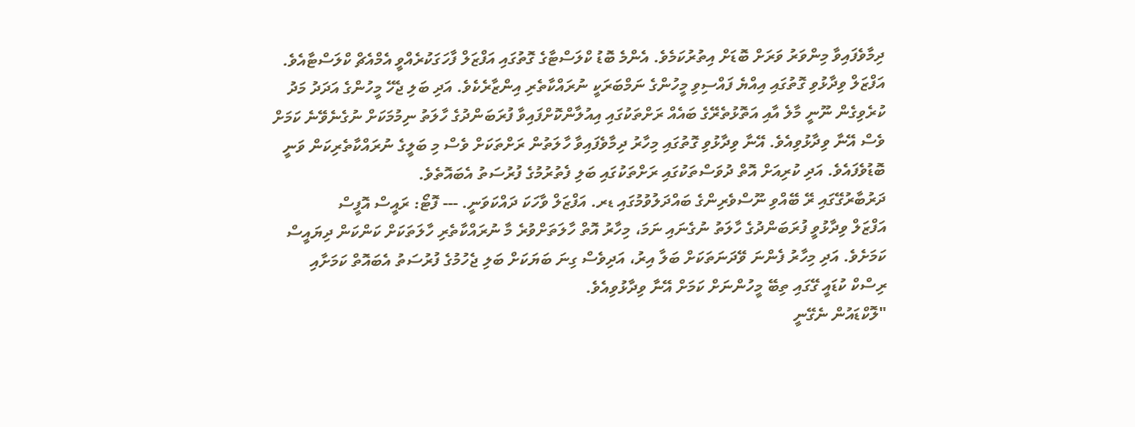ދިމާވެފައިވާ މިންވަރު ވަރަށް ބޮޑަށް އިތުރުކަމެވެ. އެންމެ ބޮޑު ކްލަސްޓާގެ ގޮތުގައި އަފްޒަލް ފާހަގަކުރެއްވީ އެމްއެޗް ކްލަސްޓާއެވެ.
އަފްޒަލް ވިދާޅުވި ގޮތުގައި އިއްޔެ ފައްސިވި މީހުންގެ ނަމްބަރަކީ ނުރައްކާތެރި އިންޒާރެކެވެ. އަދި ބަލި ޖެހޭ މީހުންގެ އަދަދު މަދު ކުރެވިގެން ނޫނީ މާލެ އާއި އަތޮޅުތެރޭގެ ބައެއް ރަށްތަކުގައި އިއުލާންކޮށްފައިވާ ފުރަބަންދުގެ ހާލަތު ނިމުމަކަށް ނުގެނެވޭނެ ކަމަށް ވެސް އޭނާ ވިދާޅުވިއެވެ. އޭނާ ވިދާޅުވި ގޮތުގައި މިހާރު ދިމާވެފައިވާ ހާލަތުން ރަށްތަކަށް ވެސް މި ބަލީގެ ނުރައްކާތެރިކަން ވަނީ ބޮޑުވެފައެވެ. އަދި ކުރިއަށް އޮތް ދުވަސްތަކުގައި ރަށްތަކުގައި ބަލި ފެތުރުމުގެ ފުރުސަތު އެބައޮތެވެ.
ދަރުބާރުގޭގައި ރޭ ބޭއްވި ނޫސްވެރިންގެ ބައްދަލުވުމުގައި ޑރ. އަފްޒަލް ވާހަކަ ދައްކަވަނީ. --- ފޮޓޯ: ރައީސް އޮފީސް
އަފްޒަލް ވިދާޅުވީ ފުރަބަންދުގެ ހާލަތު ނުގެނައި ނަމަ، މިހާރު އޮތް ހާލަތަށްވުރެ މާ ނުރައްކާތެރި ހާލަތަކަށް ކަންކަން ދިޔައީސް ކަމަށެވެ. އަދި މިހާރު ފެންނަ ވޭދަނަތަކަށް ބަލާ އިރު، އަދިވެސް ގިނަ ބަޔަކަށް ބަލި ޖެހުމުގެ ފުރުސަތު އެބައޮތް ކަމަށާއި ރިސްކް ކުޑައީ ގޭގައި ތިބޭ މީހުންނަށް ކަމަށް އޭނާ ވިދާޅުވިއެވެ.
"ލޮކްޑައުން ނެގޭނީ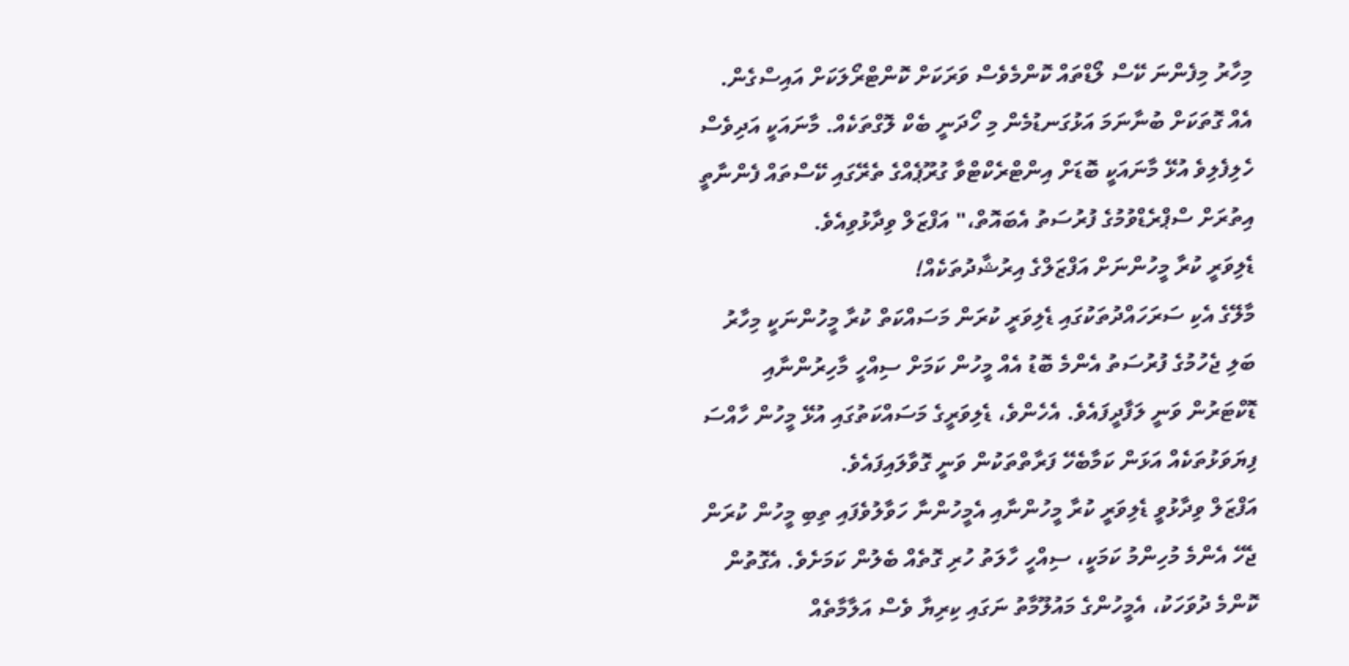މިހާރު މިފެންނަ ކޭސް ލޯޑްތައް ކޮންމެވެސް ވަރަކަށް ކޮންޓްރޯލަކަށް އައިސްގެން. އެއް ގޮތަކަށް ބުނާނަމަ އަޅުގަނޑުމެން މި ހޯދަނީ ބެކް ލޮގްތަކެއް. މާނައަކީ އަދިވެސް ހެލިފެލިވެ އުޅޭ މާނައަކީ ބޮޑަށް އިންޓްރެކްޓްވާ ގުރޫޕެއްގެ ތެރޭގައި ކޭސްތައް ފެންނާތީ އިތުރަށް ސްޕްރެޑްވުމުގެ ފުރުސަތު އެބައޮތް،" އަފްޒަލް ވިދާޅުވިއެވެ.
ޑެލިވަރީ ކުރާ މީހުންނަށް އަފްޒަލްގެ އިރުޝާދުތަކެއް!
މާލޭގެ އެކި ސަރަހައްދުތަކުގައި ޑެލިވަރީ ކުރަން މަސައްކަތް ކުރާ މީހުންނަކީ މިހާރު ބަލި ޖެހުމުގެ ފުރުސަތު އެންމެ ބޮޑު އެއް މީހުން ކަމަށް ސިއްހީ މާހިރުންނާއި ޑޮކްޓަރުން ވަނީ ލަފާދީފައެވެ. އެހެންވެ، ޑެލިވަރީގެ މަސައްކަތުގައި އުޅޭ މީހުން ހާއްސަ ފިޔަވަޅުތަކެއް އަޅަން ކަމާބެހޭ ފަރާތްތަކުން ވަނީ ގޮވާލައިފައެވެ.
އަފްޒަލް ވިދާޅުވީ ޑެލިވަރީ ކުރާ މީހުންނާއި އެމީހުންނާ ހަވާލުވެފައި ތިބި މީހުން ކުރަން ޖެހޭ އެންމެ މުހިންމު ކަމަކީ، ސިއްހީ ހާލަތު ހުރި ގޮތެއް ބެލުން ކަމަށެވެ. އެގޮތުން ކޮންމެ ދުވަހަކު، އެމީހުންގެ މައުލޫމާތު ނަގައި ކިރިޔާ ވެސް އަލާމާތެއް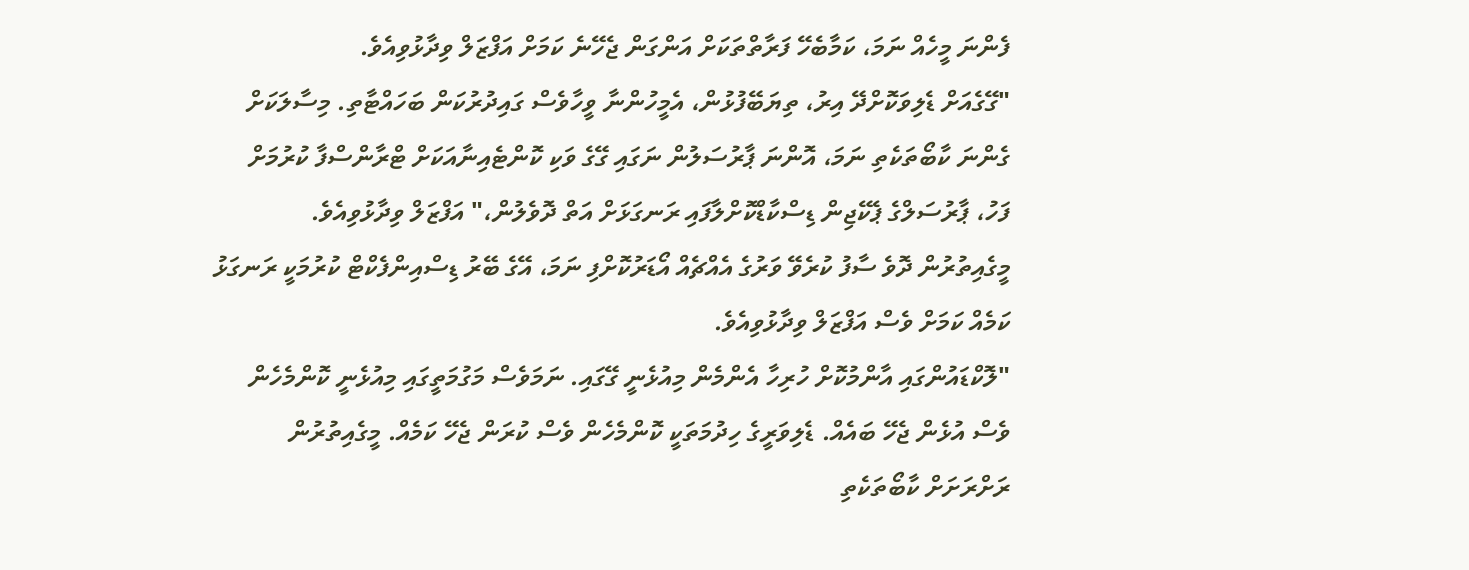ފެންނަ މީހެއް ނަމަ، ކަމާބެހޭ ފަރާތްތަކަށް އަންގަން ޖެހޭނެ ކަމަށް އަފްޒަލް ވިދާޅުވިއެވެ.
"ގޭގެއަށް ޑެލިވަކޮށްދޭ އިރު، ތިޔަބޭފުޅުން، އެމީހުންނާ ވީހާވެސް ގައިދުރުކަން ބަހައްޓާތި. މިސާލަކަށް ގެންނަ ކާބޯތަކެތި ނަމަ، އޮންނަ ޕާރުސަލުން ނަގައި ގޭގެ ވަކި ކޮންޓެއިނާއަކަށް ޓްރާންސްފާ ކުރުމަށް ފަހު، ޕާރުސަލްގެ ޕެކޭޖިން ޑިސްކާޑްކޮށްލާފައި ރަނގަޅަށް އަތް ދޮވެލުން،" އަފްޒަލް ވިދާޅުވިއެވެ.
މީގެއިތުރުން ދޮވެ ސާފު ކުރެވޭ ވަރުގެ އެއްޗެއް އޯޑަރުކޮށްފި ނަމަ، އޭގެ ބޭރު ޑިސްއިންފެކްޓް ކުރުމަކީ ރަނގަޅު ކަމެއް ކަމަށް ވެސް އަފްޒަލް ވިދާޅުވިއެވެ.
"ލޮކްޑައުންގައި އާންމުކޮށް ހުރިހާ އެންމެން މިއުޅެނީ ގޭގައި. ނަމަވެސް މަގުމަތީގައި މިއުޅެނީ ކޮންމެހެން ވެސް އުޅެން ޖެހޭ ބައެއް. ޑެލިވަރީގެ ހިދުމަތަކީ ކޮންމެހެން ވެސް ކުރަން ޖެހޭ ކަމެއް. މީގެއިތުރުން ރަށްރަށަށް ކާބޯތަކެތި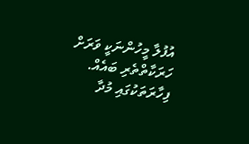އުފުލާ މީހުންނަކީ ވަރަށް ހަރަކާތްތެރި ބައެއް. ފިހާރަތަކުގައި މުދާ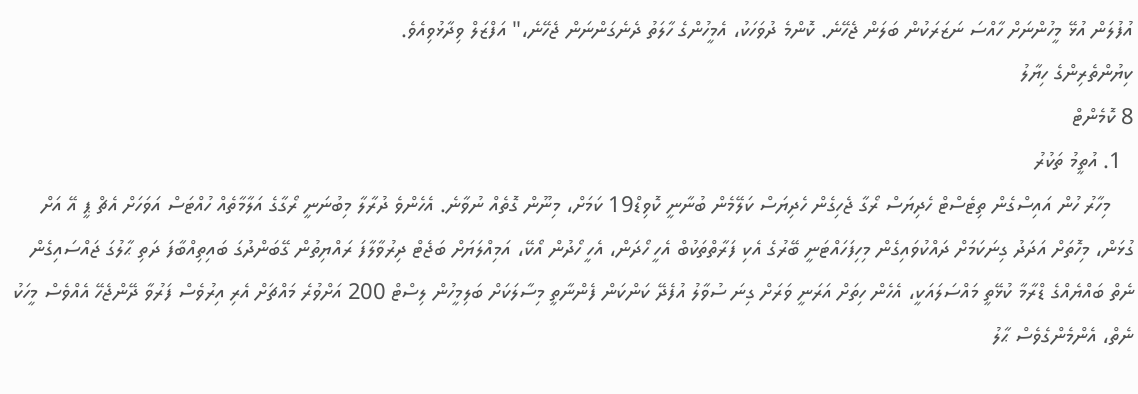އުފުލަން އުޅޭ މީހުންނަށް ހާއްސަ ނަޒަރަކުން ބަލަން ޖެހޭނެ. ކޮންމެ ދުވަހަކު، އެމީހުންގެ ހާލަތު ދެނެގަންނަން ޖެހޭނެ،" އަފްޒަލް ވިދާޅުވިއެވެ.
ކިޔުންތެރިންގެ ހިޔާލު
8 ކޮމެންޓް
  1. އުތީމު ތަކުރު
    މިހާރު ހުން އައިސްގެން ތިޓެސްޓް ހެދިޔަސް ރޯގާ ޖެހިގެން ހެދިޔަސް ކަލޭމެން ބުނާނީ ކޮވިޑް19 ކަމަށް، މިނޫން ގޮތެއް ނުވާނެ. އެހެންވެ ދުރާލާ މިބުނަނީ ރޯގާގެ އަލާމާތެއް ހުއްޓަސް އަވަހަށް އެޗް ޕީ އޭ އަށް ގުޅަން، މިހޮތަށް އަދަދު ގިނަކަމަށް ދައްކުވައިގެން މިހިފަހައްޓަނީ ބޭރުގެ އެކި ފަރާތްތަކުބް އެހީ ހޯދަން، އެހީ ހޯދުން އޯކޭ، އަމިއްލަޔަށް ބަޖެޓް ދިރުވާލާފަ ރައްޔިތުން ގޭބަންދުގަ ބައިތިއްބާފަ ދަތި ޙާލުގަ ޖައްސައިގެން ނެތް ބައްޔެއްގެ ޑްރާމާ ކުޅޭތީ މައްސަލައަކީ، އެހެން ހިތަށް އަރަނީ ވަރަށް ގިނަ ސުވާލު އުފެދޭ ކަންކަން ފެންނާތީ މިސާލަކަށް ބަލިމީހުން ލިސްޓް 200 އަށްވުރެ މައްޗަށް އެރި އިރުވެސް ފަރުވާ ދޭންޖެހޭ އެއްވެސް މީހަކު ނެތް، އެންމެންގެވެސް ޙާލު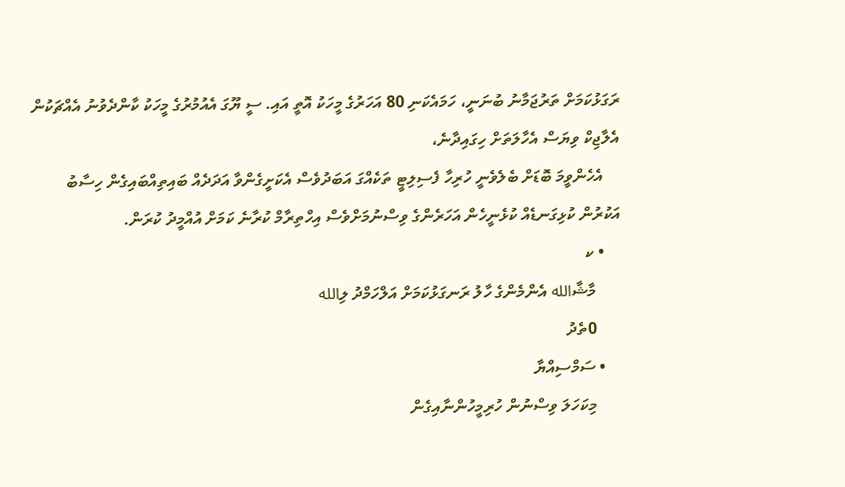ރަގަޅުކަމަށް ތަރުޖަމާނު ބުނަނީ، ހަމައެކަނި 80 އަހަރުގެ މީހަކު އޮތީ އައި. ސީ ޔޫގަ އެއުމުރުގެ މީހަކު ކާންދެވުނު އެއްޗަކުން އެލާޖިކް ވިޔަސް އެހާލަތަށް ހިގައިދާނެ،
    އެހެންވީމަ ބޮޑަށް ބެލެވެނީ ހުރިހާ ފެސިލިޓީ ތަކެއްގަ އަބަދުވެސް އެކަށީގެންވާ އަދަދެއް ބައިތިއްބައިގެން ހިސާބު އަކުރުން ކުޅިގަނޑެއް ކުޅެނީހެން އަހަރެންގެ ވިސްނުމަށްވެސް އިހްތިރާމް ކުރާނެ ކަމަށް އުއްމީދު ކުރަން.
    • ކ
      މާޝާالله އެންމެންގެ ހާލު ރަނގަޅުކަމަށް އަލްހަމްދު ލިالله
      0ތެދު
    • ސަމްސިއްޔާ
      މިކަހަލަ ވިސްނުން ހުރިމީހުންނާއިގެން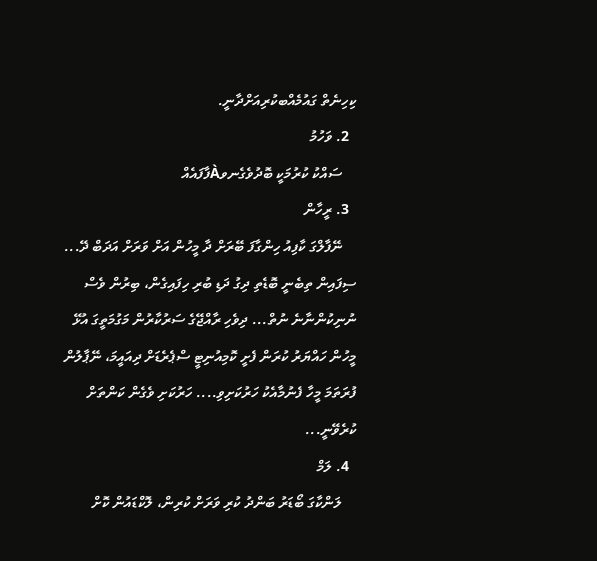ކިހިނެތް ގައުމެއްބކުރިއަށްދާނީ.
  2. ވަހުމު
    ސައްކު ކުރުމަކީ ބޮދުވެގެނވÀފާފައެއް
  3. ރީހާން
    ނޭފާލްގަ ކާފިއު ހިންގާފަ ބޭރަށް ދާ މީހުން އަށް ވަރަށް އަދަބް ދޭ... ސިފައިން ތިބެނީ ބޮޑެތި ދިގު ދަޑި ބުރި ހިފައިގެން، ބިރުން ވެސް ނުނިކުންނާނެ ނުތް... ދިވެހި ރާއްޖޭގެ ސަރުކާރުން މަގުމަތީގަ އުޅޭ މީހުން ހައްޔަރު ކުރަން ފެށީ ކޮމިއުނިޓީ ސްޕެރެޑަށް ދިއައީމަ، ނޭޕާލުން ފުރަތަމަ މީހާ ފެނުމާއެކު ހަރުކަށިވި.... ހަރުކަށި ވެގެން ކަންތަށް ކުރެވޭނީ...
  4. ލަމް
    ލަންކާގަ ބޯޑަރު ބަންދު ކުރި ވަރަށް ކުރިން، ލޮކްޑައުން ކޮށް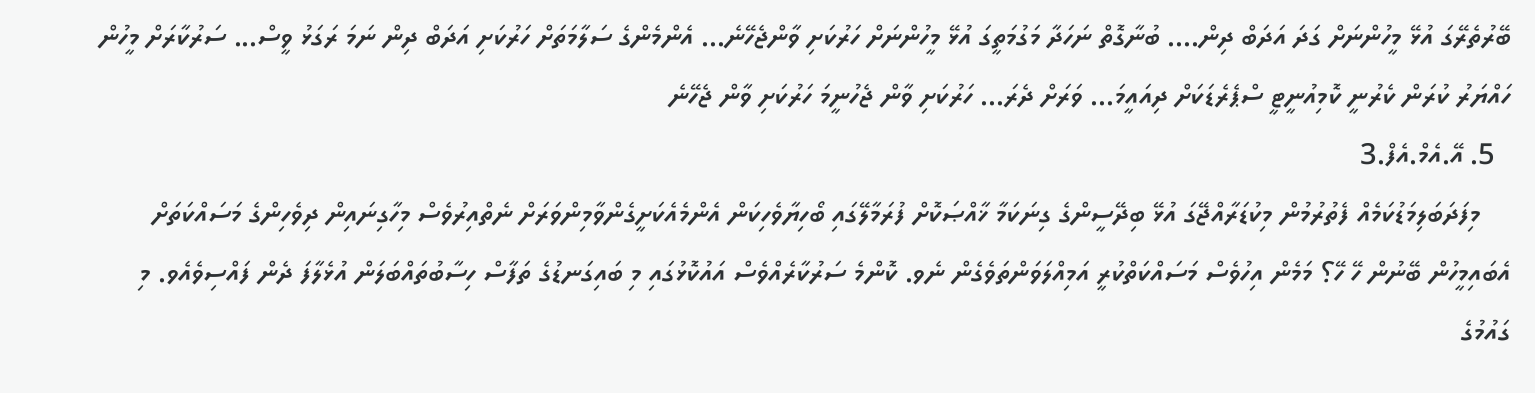ބޭރުތެރޭގަ އުޅޭ މީހުންނަށް ގަދަ އަދަބް ދިން.... ބުނާގޮތް ނަހަދާ މަގުމަތީގަ އުޅޭ މީހުންނަށް ހަރުކަށި ވާންޖެހޭނެ... އެންމެންގެ ސަލާމަތަށް ހަރުކަށި އަދަބް ދިން ނަމަ ރަގަޅު ވީސް... ސަރުކާރަށް މީހުން ހައްޔަރު ކުރަން ކެރުނީ ކޮމިއުނީޓީ ސްޕެރެޑަކަށް ދިއައީމަ... ވަރަށް ދެރަ... ހަރުކަށި ވާން ޖެހުނީމަ ހަރުކަށި ވާން ޖެހޭނެ
  5. އޭ.އެމް.އެފް.3
    މިފަދަބަލިމަޑުކަމެއް ފެތުރުމުން މިކުޑަރާއްޖޭގަ އުޅޭ ބިދޭސީންގެ ގިނަކަމާ ޚާއްޞަކޮށް ފުރަމާލޭގައި ބޯހިޔާވެހިކަން އެންމެއެކަށީގެންވާމިންވަރަށް ނެތްއިރުވެސް މިހާގިނައިން ދިވެހިންގެ މަސައްކަތަށް އެބައިމީހުން ބޭނުން ހޭ ހޭ؟ މަމެން އިހުވެސް މަސައްކަތްކުރީ އަމިއްލަވަންތަވެގެން ނެވ. ކޮންމެ ސަރުކާރެއްވެސް އައުކޮޅުގައި މި ބައިގަނޑުގެ ތަފާސް ހިސާބުތައްބަލަން އުޅެލާފަ ދެން ފައްސިވެއެވ. މި ގައުމުގެ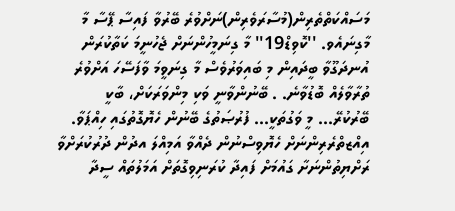މަސައްކަތްތެރިން(މުސާރަވެރިން)ނަށްވުރެ ބޭރުވާ ފައިސާ ޕޭސާ މާ މާގިނައެވ. ''ކޮވިޑް19'' މާ ގިނަމީހުންނަށް ޖެހުނީމަ ކަތާކުރަން އުނދަގޫވާ ބީދައިން މި ބައިވަރުވެސް މާ ގިނަވީމަ ވާފަސޭހަ އަށްވުރެ ތުރާވާލެއް ބޮޑުވާނެ. . ބޭނުންވާނީ ވަކި މިންވަރަކަށް، ބާކީ ބޭރުކުރޭ... މީ ވަގުތަކީ... ފުރުޞަތުގެ ބޭނުން ހެޔޮގޮތުގައި ހިއްޕަވާ. އިއްޒތްރެރިންނަށް ހެޔޮވިސްނުން ދެއްވާ އަމިއްލަ އދުން ދުރުކުރަށްވާ ރަށްޔިތުންނަށާ ގައުމަށް ފައިދާ ކުރަނިވިގޮތަށް އަމަލުތައް ސީދާ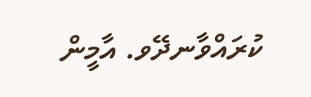ކުރައްވާނދޭވ. އާމީން